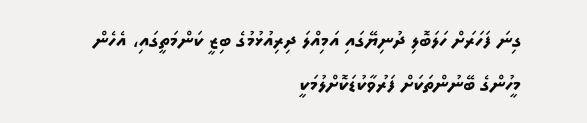ގިނަ ފަހަރަށް ހަލަބޮލި ދުނިޔޭގައި އަމިއްލަ ދިރިއުޅުމުގެ ބިޒީ ކަންމަތީގައި، އެހެން މީހުންގެ ބޭނުންތަކަށް ފަރުވާކުޑަކޮށްލުމަކީ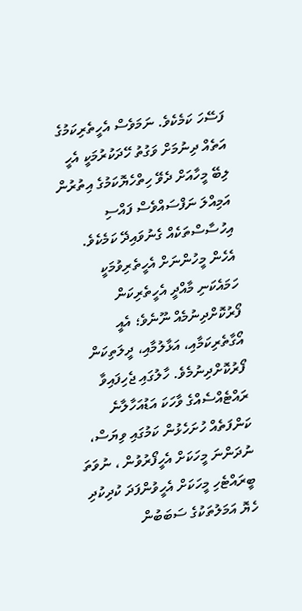ފަސޭހަ ކަމެކެވެ. ނަމަވެސް އެހީތެރިކަމުގެ އަތެއް ދިނުމަށް ވަގުތު ހޭދަކުރުމަކީ އެހީ ލިބޭ މީހާއަށް ދެވޭ ހިތްހެޔޮކަމުގެ އިތުރުން އަމިއްލަ ނަފްސައްވެސް ފައްސި އިހުސާސްތަކެއް ގެނުވައިދޭ ކަމެކެވެ.
އެހެން މީހުންނަށް އެހީތެރިވުމަކީ ހަމައެކަނި މާއްދީ އެހީތެރިކަން ފޯރުކޮށްދިނުމެއް ނޫނެވެ؛ އެއީ އޯގާތެރިކަމާއި، އަޅާލުމާއި، ދީލަތިކަން ފޯރުކޮށްދިނުމެވެ. ހާލުގައި ޖެހިފައިވާ ރައްޓެއްސެއްގެ ވާހަކަ އަޑުއަހާލާނެ ކަންފަތެއް ހުށަހެޅުން ކަމުގައި ވިޔަސް، ނުދަންނަ މީހަކަށް އެހީފޯރުވުން ، ނުވަތަ ބީރައްޓެހި މީހަކަށް އެހީވުންފަދަ ކުދިކުދި ހެޔޮ އަމަލުތަކުގެ ސަބަބުން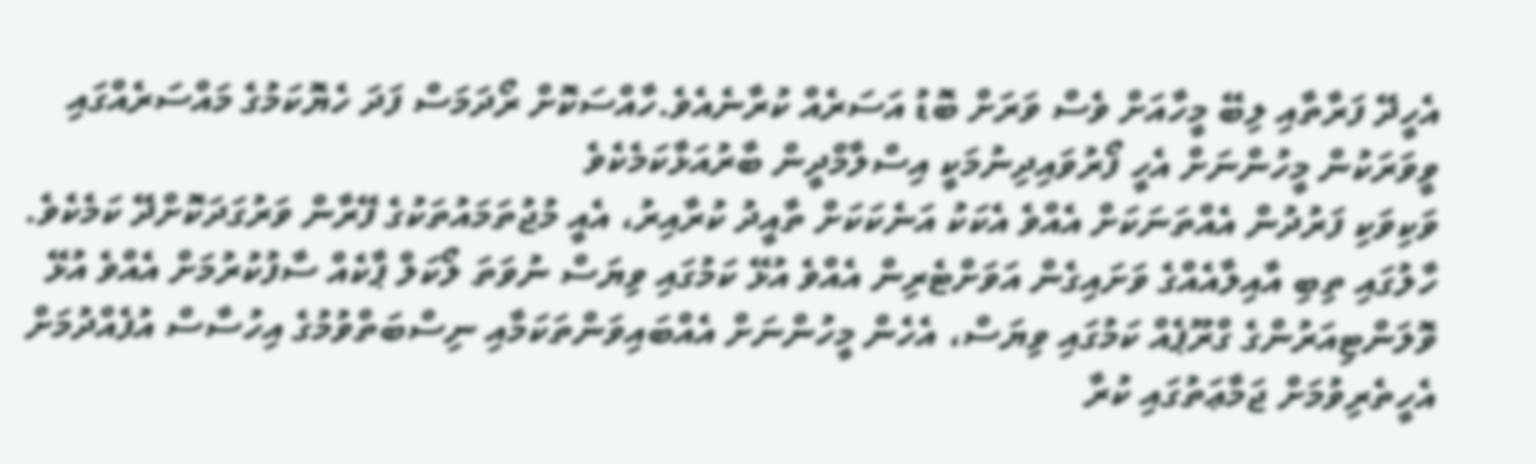އެހީދޭ ފަރާތާއި ލިބޭ މީހާއަށް ވެސް ވަރަށް ބޮޑު އަސަރެއް ކުރާނެއެވެ.ހާއްސަކޮށް ރޯދަމަސް ފަދަ ހެޔޮކަމުގެ މައްސަރެއްގައި ވީވަރަކުން މީހުންނަށް އެހީ ފޯރުވައިދިނުމަކީ އިސްލާމްދީން ބާރުއަޅާކަމެކެވެ
ވަކިވަކި ފަރުދުން އެއްތަނަކަށް އެއްވެ އެކަކު އަނެކަކަށް ތާއީދު ކުރާއިރު، އެއީ މުޖުތަމައުތަކުގެ ފޭރާން ވަރުގަދަކޮށްދޭ ކަމެކެވެ. ހާލުގައި ތިބި އާއިލާއެއްގެ ވަށައިގެން އަވަށްޓެރިން އެއްވެ އުޅޭ ކަމުގައި ވިޔަސް ނުވަތަ ލޯކަލް ޕާކެއް ސާފުކުރުމަށް އެއްވެ އުޅޭ ވޮލަންޓިއަރުންގެ ގްރޫޕެއް ކަމުގައި ވިޔަސް، އެހެން މީހުންނަށް އެއްބައިވަންތަކަމާއި ނިސްބަތްވުމުގެ އިހުސާސް އުފެއްދުމަށް އެހީތެރިވުމަށް ޖަމާޢަތުގައި ކުރާ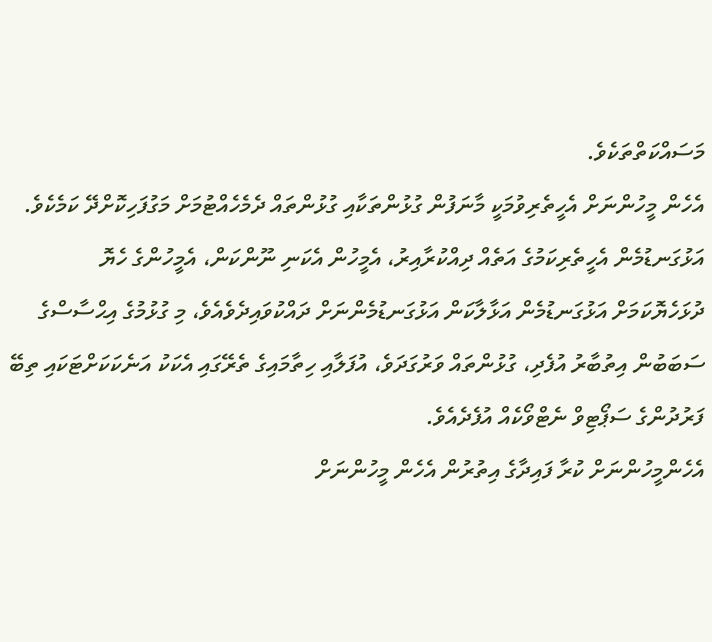މަސައްކަތްތަކެވެ.
އެހެން މީހުންނަށް އެހީތެރިވުމަކީ މާނަފުން ގުޅުންތަކާއި ގުޅުންތައް ދެމެހެއްޓުމަށް މަގުފަހިކޮށްދޭ ކަމެކެވެ. އަޅުގަނޑުމެން އެހީތެރިކަމުގެ އަތެއް ދިއްކުރާއިރު، އެމީހުން އެކަނި ނޫންކަން، އެމީހުންގެ ހެޔޮ ދުޅަހެޔޮކަމަށް އަޅުގަނޑުމެން އަޅާލާކަން އަޅުގަނޑުމެންނަށް ދައްކުވައިދެވެއެވެ، މި ގުޅުމުގެ އިޙްސާސްގެ ސަބަބުން އިތުބާރު އުފެދި، ގުޅުންތައް ވަރުގަދަވެ، އުފަލާއި ހިތާމައިގެ ތެރޭގައި އެކަކު އަނެކަކަށްޓަކައި ތިބޭ ފަރުދުންގެ ސަޕޯޓިވް ނެޓްވޯކެއް އުފެދެއެވެ.
އެހެންމީހުންނަށް ކުރާ ފައިދާގެ އިތުރުން އެހެން މީހުންނަށް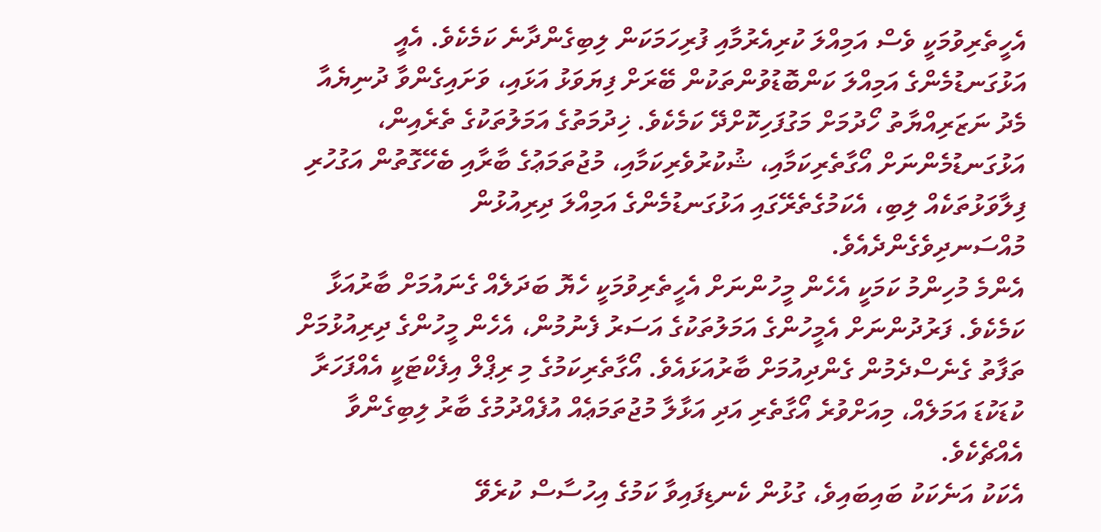އެހީތެރިވުމަކީ ވެސް އަމިއްލަ ކުރިއެރުމާއި ފުރިހަމަކަން ލިބިގެންދާނެ ކަމެކެވެ. އެއީ އަޅުގަނޑުމެންގެ އަމިއްލަ ކަންބޮޑުވުންތަކުން ބޭރަށް ފިޔަވަޅު އަޅައި، ވަށައިގެންވާ ދުނިޔެއާ މެދު ނަޒަރިއްޔާތު ހޯދުމަށް މަގުފަހިކޮށްދޭ ކަމެކެވެ. ޚިދުމަތުގެ އަމަލުތަކުގެ ތެރެއިން، އަޅުގަނޑުމެންނަށް އޯގާތެރިކަމާއި، ޝުކުރުވެރިކަމާއި، މުޖުތަމަޢުގެ ބާރާއި ބެހޭގޮތުން އަގުހުރި ފިލާވަޅުތަކެއް ލިބި، އެކަމުގެތެރޭގައި އަޅުގަނޑުމެންގެ އަމިއްލަ ދިރިއުޅުން މުއްސަނދިވެގެންދެއެވެ.
އެންމެ މުހިންމު ކަމަކީ އެހެން މީހުންނަށް އެހީތެރިވުމަކީ ހެޔޮ ބަދަލެއް ގެނައުމަށް ބާރުއަޅާ ކަމެކެވެ. ފަރުދުންނަށް އެމީހުންގެ އަމަލުތަކުގެ އަސަރު ފެނުމުން، އެހެން މީހުންގެ ދިރިއުޅުމަށް ތަފާތު ގެނެސްދެމުން ގެންދިއުމަށް ބާރުއަޅައެވެ. އޯގާތެރިކަމުގެ މި ރިޕްލް އިފެކްޓަކީ އެއްފަހަރާ ކުޑަކުޑަ އަމަލެއް، މިއަށްވުރެ އޯގާތެރި އަދި އަޅާލާ މުޖުތަމަޢެއް އުފެއްދުމުގެ ބާރު ލިބިގެންވާ އެއްޗެކެވެ.
އެކަކު އަނެކަކު ބައިބައިވެ، ގުޅުން ކެނޑިފައިވާ ކަމުގެ އިހުސާސް ކުރެވޭ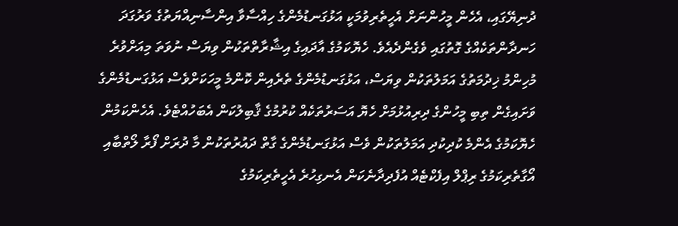ދުނިޔޭގައި، އެހެން މީހުންނަށް އެހީތެރިވުމަކީ އަޅުގަނޑުމެންގެ ހިއްސާވާ އިންސާނިއްޔަތުގެ ވަރުގަދަ ހަނދާންތަކެއްގެ ގޮތުގައި ވެގެންދެއެވެ. ހެޔޮކަމުގެ އާދައިގެ އިޝާރާތްތަކުން ވިޔަސް ނުވަތަ މިއަށްވުރެ މުހިންމު ޚިދުމަތުގެ އަމަލުތަކުން ވިޔަސް، އަޅުގަނޑުމެންގެ ތެރެއިން ކޮންމެ މީހަކަށްވެސް އަޅުގަނޑުމެންގެ ވަށައިގެން ތިބި މީހުންގެ ދިރިއުޅުމަށް ހެޔޮ އަސަރުތަކެއް ކުރުމުގެ ޤާބިލުކަން އެބަހުއްޓެވެ. އެހެންކަމުން ހެޔޮކަމުގެ އެންމެ ކުދިކުދި އަމަލުތަކުން ވެސް އަޅުގަނޑުމެންގެ ގާތް ދައުރުތަކުން މާ ދުރަށް ފޯރާ ލޯތްބާއި އޯގާތެރިކަމުގެ ރިޕްލް އިފެކްޓެއް އުފެދިދާނެކަން އެނގިހުރެ އެހީތެރިކަމުގެ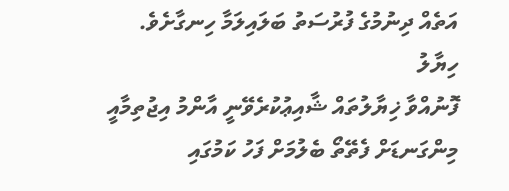އަތެއް ދިނުމުގެ ފުރުސަތު ބަލައިލަމާ ހިނގާށެވެ.
ހިޔާލު
ފޮނުއްވާ ޚިޔާލުތައް ޝާއިޢުކުރެވޭނީ އާންމު އިޖުތިމާއީ މިންގަނޑަށް ފެތޭތޯ ބެލުމަށް ފަހު ކަމުގައި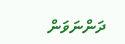ދަންނަވަން